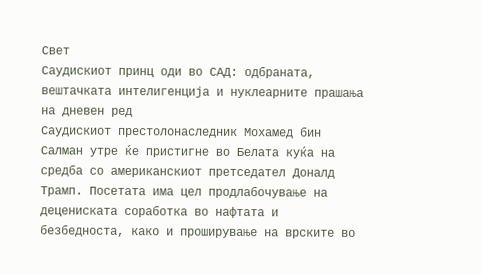Свет
Саудискиот принц оди во САД: одбраната, вештачката интелигенција и нуклеарните прашања на дневен ред
Саудискиот престолонаследник Мохамед бин Салман утре ќе пристигне во Белата куќа на средба со американскиот претседател Доналд Трамп. Посетата има цел продлабочување на децениската соработка во нафтата и безбедноста, како и проширување на врските во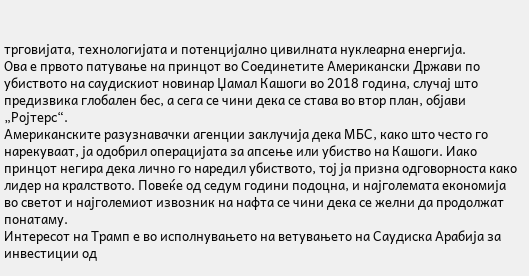трговијата, технологијата и потенцијално цивилната нуклеарна енергија.
Ова е првото патување на принцот во Соединетите Американски Држави по убиството на саудискиот новинар Џамал Кашоги во 2018 година, случај што предизвика глобален бес, а сега се чини дека се става во втор план, објави „Ројтерс“.
Американските разузнавачки агенции заклучија дека МБС, како што често го нарекуваат, ја одобрил операцијата за апсење или убиство на Кашоги. Иако принцот негира дека лично го наредил убиството, тој ја призна одговорноста како лидер на кралството. Повеќе од седум години подоцна, и најголемата економија во светот и најголемиот извозник на нафта се чини дека се желни да продолжат понатаму.
Интересот на Трамп е во исполнувањето на ветувањето на Саудиска Арабија за инвестиции од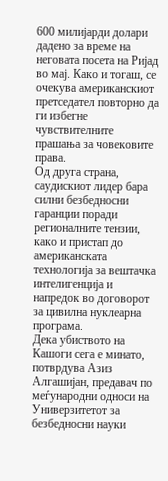600 милијарди долари дадено за време на неговата посета на Ријад во мај. Како и тогаш, се очекува американскиот претседател повторно да ги избегне чувствителните прашања за човековите права.
Од друга страна, саудискиот лидер бара силни безбедносни гаранции поради регионалните тензии, како и пристап до американската технологија за вештачка интелигенција и напредок во договорот за цивилна нуклеарна програма.
Дека убиството на Кашоги сега е минато, потврдува Азиз Алгашијан, предавач по меѓународни односи на Универзитетот за безбедносни науки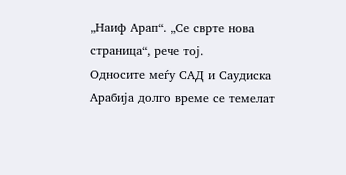„Наиф Арап“. „Се сврте нова страница“, рече тој.
Односите меѓу САД и Саудиска Арабија долго време се темелат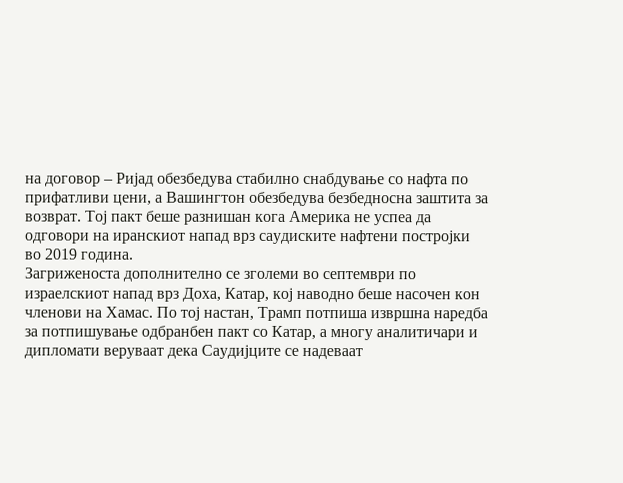на договор – Ријад обезбедува стабилно снабдување со нафта по прифатливи цени, а Вашингтон обезбедува безбедносна заштита за возврат. Тој пакт беше разнишан кога Америка не успеа да одговори на иранскиот напад врз саудиските нафтени постројки во 2019 година.
Загриженоста дополнително се зголеми во септември по израелскиот напад врз Доха, Катар, кој наводно беше насочен кон членови на Хамас. По тој настан, Трамп потпиша извршна наредба за потпишување одбранбен пакт со Катар, а многу аналитичари и дипломати веруваат дека Саудијците се надеваат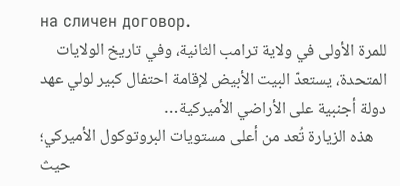на сличен договор.
للمرة الأولى في ولاية ترامب الثانية، وفي تاريخ الولايات المتحدة، يستعدّ البيت الأبيض لإقامة احتفال كبير لولي عهد دولة أجنبية على الأراضي الأميركية…
هذه الزيارة تُعد من أعلى مستويات البروتوكول الأميركي؛ حيث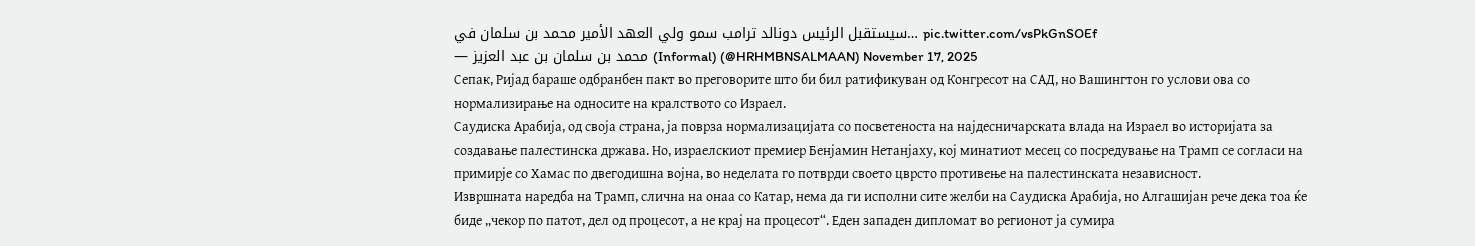سيستقبل الرئيس دونالد ترامب سمو ولي العهد الأمير محمد بن سلمان في… pic.twitter.com/vsPkGnSOEf
— محمد بن سلمان بن عبد العزيز (Informal) (@HRHMBNSALMAAN) November 17, 2025
Сепак, Ријад бараше одбранбен пакт во преговорите што би бил ратификуван од Конгресот на САД, но Вашингтон го услови ова со нормализирање на односите на кралството со Израел.
Саудиска Арабија, од своја страна, ја поврза нормализацијата со посветеноста на најдесничарската влада на Израел во историјата за создавање палестинска држава. Но, израелскиот премиер Бенјамин Нетанјаху, кој минатиот месец со посредување на Трамп се согласи на примирје со Хамас по двегодишна војна, во неделата го потврди своето цврсто противење на палестинската независност.
Извршната наредба на Трамп, слична на онаа со Катар, нема да ги исполни сите желби на Саудиска Арабија, но Алгашијан рече дека тоа ќе биде „чекор по патот, дел од процесот, а не крај на процесот“. Еден западен дипломат во регионот ја сумира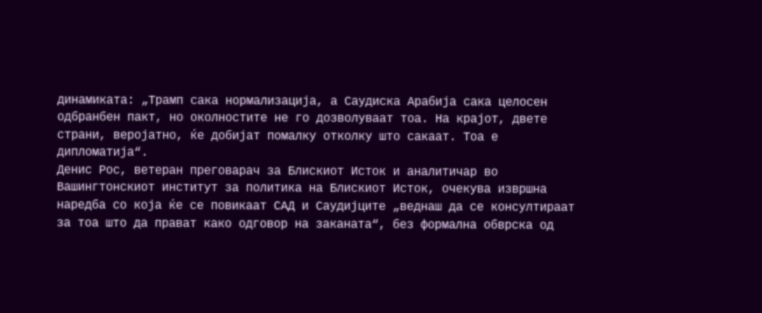динамиката: „Трамп сака нормализација, а Саудиска Арабија сака целосен одбранбен пакт, но околностите не го дозволуваат тоа. На крајот, двете страни, веројатно, ќе добијат помалку отколку што сакаат. Тоа е дипломатија“.
Денис Рос, ветеран преговарач за Блискиот Исток и аналитичар во Вашингтонскиот институт за политика на Блискиот Исток, очекува извршна наредба со која ќе се повикаат САД и Саудијците „веднаш да се консултираат за тоа што да прават како одговор на заканата“, без формална обврска од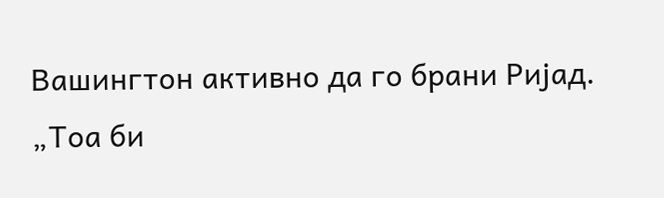Вашингтон активно да го брани Ријад.
„Тоа би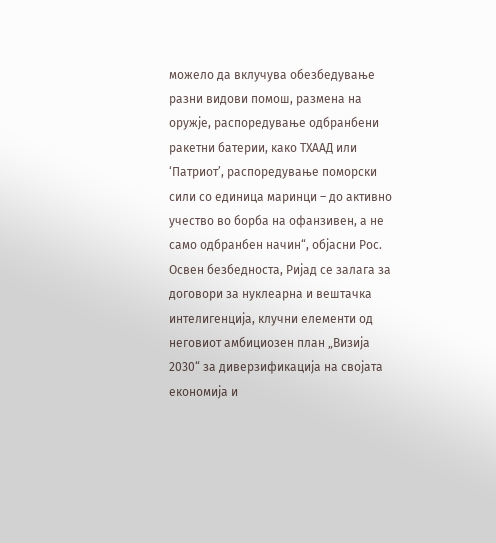можело да вклучува обезбедување разни видови помош, размена на оружје, распоредување одбранбени ракетни батерии, како ТХААД или ‘Патриот’, распоредување поморски сили со единица маринци – до активно учество во борба на офанзивен, а не само одбранбен начин“, објасни Рос.
Освен безбедноста, Ријад се залага за договори за нуклеарна и вештачка интелигенција, клучни елементи од неговиот амбициозен план „Визија 2030“ за диверзификација на својата економија и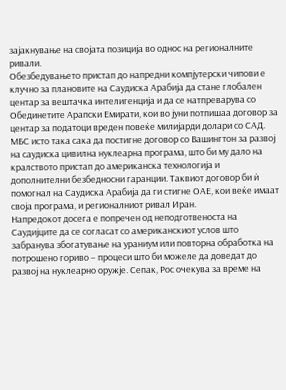зајакнување на својата позиција во однос на регионалните ривали.
Обезбедувањето пристап до напредни компјутерски чипови е клучно за плановите на Саудиска Арабија да стане глобален центар за вештачка интелигенција и да се натпреварува со Обединетите Арапски Емирати, кои во јуни потпишаа договор за центар за податоци вреден повеќе милијарди долари со САД.
МБС исто така сака да постигне договор со Вашингтон за развој на саудиска цивилна нуклеарна програма, што би му дало на кралството пристап до американска технологија и дополнителни безбедносни гаранции. Таквиот договор би ѝ помогнал на Саудиска Арабија да ги стигне ОАЕ, кои веќе имаат своја програма, и регионалниот ривал Иран.
Напредокот досега е попречен од неподготвеноста на Саудијците да се согласат со американскиот услов што забранува збогатување на ураниум или повторна обработка на потрошено гориво – процеси што би можеле да доведат до развој на нуклеарно оружје. Сепак, Рос очекува за време на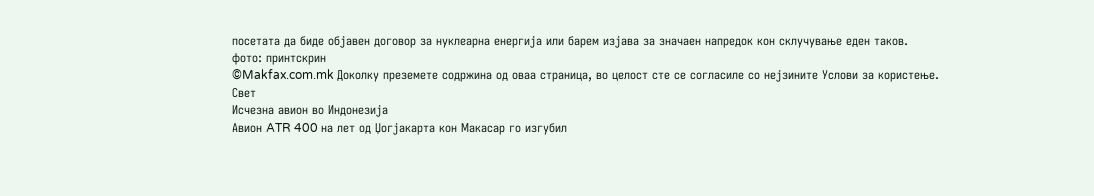посетата да биде објавен договор за нуклеарна енергија или барем изјава за значаен напредок кон склучување еден таков.
фото: принтскрин
©Makfax.com.mk Доколку преземете содржина од оваа страница, во целост сте се согласиле со нејзините Услови за користење.
Свет
Исчезна авион во Индонезија
Авион ATR 400 на лет од Џогјакарта кон Макасар го изгубил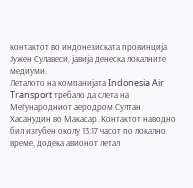контактот во индонезиската провинција Јужен Сулавеси, јавија денеска локалните медиуми.
Леталото на компанијата Indonesia Air Transport требало да слета на Меѓународниот аеродром Султан Хасанудин во Макасар. Контактот наводно бил изгубен околу 13:17 часот по локално време, додека авионот летал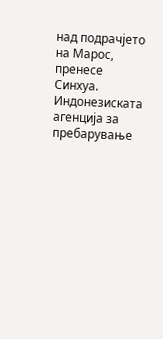над подрачјето на Марос, пренесе Синхуа.
Индонезиската агенција за пребарување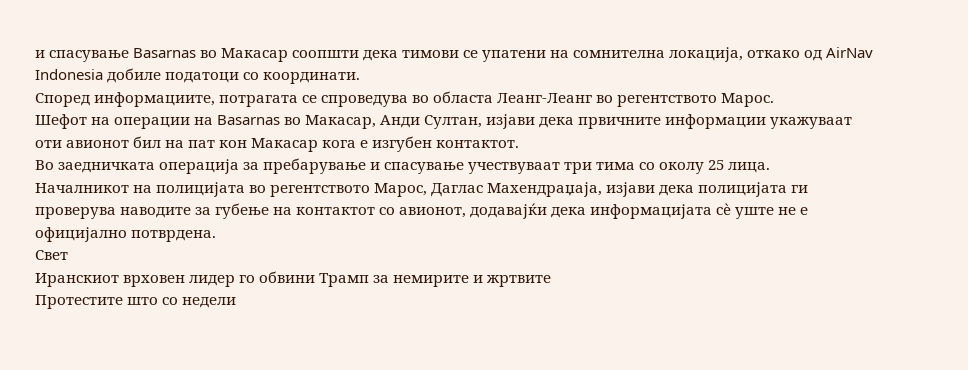и спасување Basarnas во Макасар соопшти дека тимови се упатени на сомнителна локација, откако од AirNav Indonesia добиле податоци со координати.
Според информациите, потрагата се спроведува во областа Леанг-Леанг во регентството Марос.
Шефот на операции на Basarnas во Макасар, Анди Султан, изјави дека првичните информации укажуваат оти авионот бил на пат кон Макасар кога е изгубен контактот.
Во заедничката операција за пребарување и спасување учествуваат три тима со околу 25 лица.
Началникот на полицијата во регентството Марос, Даглас Махендраџаја, изјави дека полицијата ги проверува наводите за губење на контактот со авионот, додавајќи дека информацијата сè уште не е официјално потврдена.
Свет
Иранскиот врховен лидер го обвини Трамп за немирите и жртвите
Протестите што со недели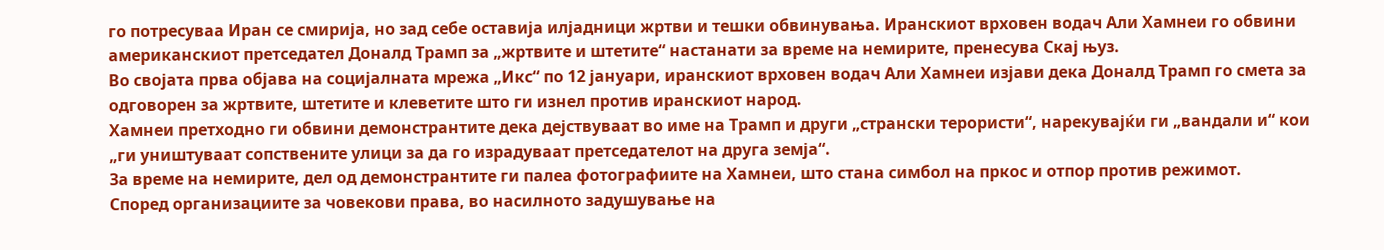го потресуваа Иран се смирија, но зад себе оставија илјадници жртви и тешки обвинувања. Иранскиот врховен водач Али Хамнеи го обвини американскиот претседател Доналд Трамп за „жртвите и штетите“ настанати за време на немирите, пренесува Скај њуз.
Во својата прва објава на социјалната мрежа „Икс“ по 12 јануари, иранскиот врховен водач Али Хамнеи изјави дека Доналд Трамп го смета за одговорен за жртвите, штетите и клеветите што ги изнел против иранскиот народ.
Хамнеи претходно ги обвини демонстрантите дека дејствуваат во име на Трамп и други „странски терористи“, нарекувајќи ги „вандали и“ кои „ги уништуваат сопствените улици за да го израдуваат претседателот на друга земја“.
За време на немирите, дел од демонстрантите ги палеа фотографиите на Хамнеи, што стана симбол на пркос и отпор против режимот.
Според организациите за човекови права, во насилното задушување на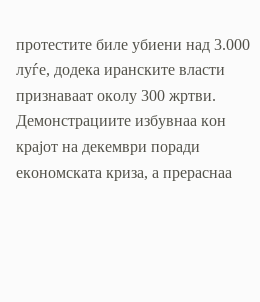протестите биле убиени над 3.000 луѓе, додека иранските власти признаваат околу 300 жртви. Демонстрациите избувнаа кон крајот на декември поради економската криза, а прераснаа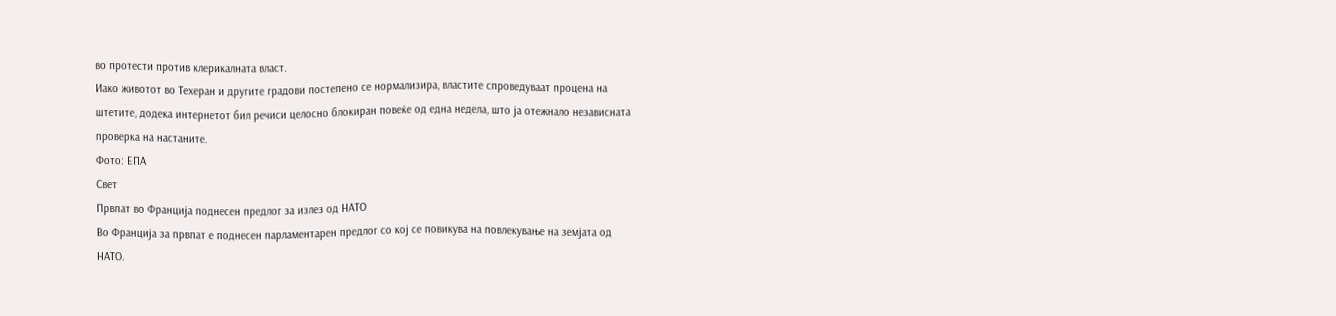во протести против клерикалната власт.
Иако животот во Техеран и другите градови постепено се нормализира, властите спроведуваат процена на штетите, додека интернетот бил речиси целосно блокиран повеќе од една недела, што ја отежнало независната проверка на настаните.
Фото: ЕПА
Свет
Првпат во Франција поднесен предлог за излез од НАТО
Во Франција за првпат е поднесен парламентарен предлог со кој се повикува на повлекување на земјата од НАТО.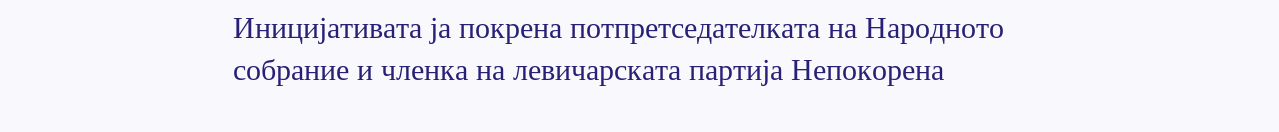Иницијативата ја покрена потпретседателката на Народното собрание и членка на левичарската партија Непокорена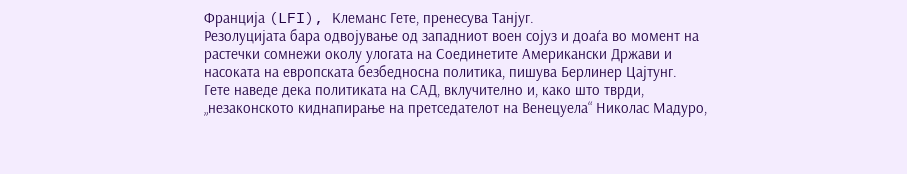Франција (LFI), Клеманс Гете, пренесува Танјуг.
Резолуцијата бара одвојување од западниот воен сојуз и доаѓа во момент на растечки сомнежи околу улогата на Соединетите Американски Држави и насоката на европската безбедносна политика, пишува Берлинер Цајтунг.
Гете наведе дека политиката на САД, вклучително и, како што тврди, „незаконското киднапирање на претседателот на Венецуела“ Николас Мадуро,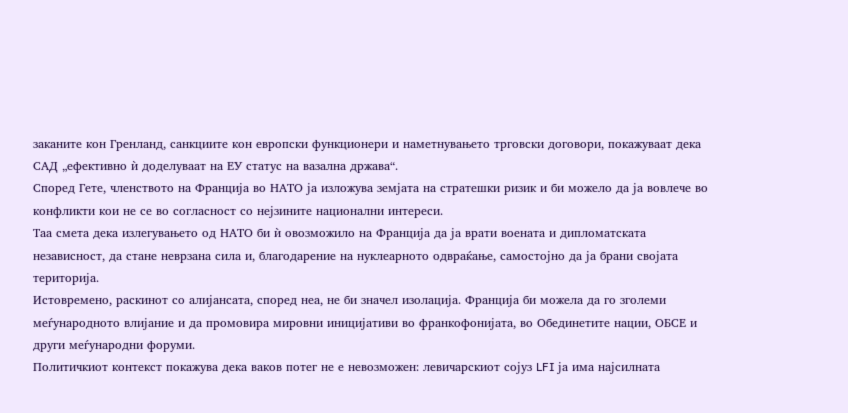заканите кон Гренланд, санкциите кон европски функционери и наметнувањето трговски договори, покажуваат дека САД „ефективно ѝ доделуваат на ЕУ статус на вазална држава“.
Според Гете, членството на Франција во НАТО ја изложува земјата на стратешки ризик и би можело да ја вовлече во конфликти кои не се во согласност со нејзините национални интереси.
Таа смета дека излегувањето од НАТО би ѝ овозможило на Франција да ја врати воената и дипломатската независност, да стане неврзана сила и, благодарение на нуклеарното одвраќање, самостојно да ја брани својата територија.
Истовремено, раскинот со алијансата, според неа, не би значел изолација. Франција би можела да го зголеми меѓународното влијание и да промовира мировни иницијативи во франкофонијата, во Обединетите нации, ОБСЕ и други меѓународни форуми.
Политичкиот контекст покажува дека ваков потег не е невозможен: левичарскиот сојуз LFI ја има најсилната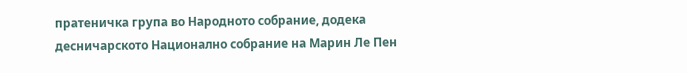пратеничка група во Народното собрание, додека десничарското Национално собрание на Марин Ле Пен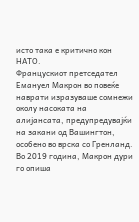исто така е критично кон НАТО.
Францускиот претседател Емануел Макрон во повеќе наврати изразуваше сомнежи околу насоката на алијансата, предупредувајќи на закани од Вашингтон, особено во врска со Гренланд. Во 2019 година, Макрон дури го опиша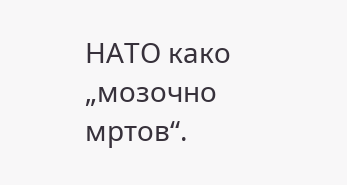НАТО како „мозочно мртов“.